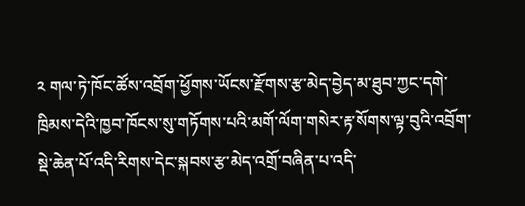༢ གལ་ཏེ་ཁོང་ཚོས་འབྲོག་ཕྱོགས་ཡོངས་རྫོགས་རྩ་མེད་བྱེད་མ་ཐུབ་ཀྱང་དགེ་ཁྲིམས་དེའི་ཁྱབ་ཁོངས་སུ་གཏོགས་པའི་མགོ་ལོག་གསེར་རྟ་སོགས་ལྟ་བུའི་འབྲོག་སྡེ་ཆེན་པོ་འདི་རིགས་དེང་སྐབས་རྩ་མེད་འགྲོ་བཞིན་པ་འདི་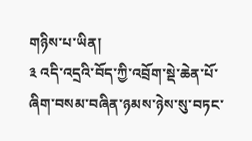གཉིས་པ་ཡིན།
༣ འདི་འདྲའི་བོད་ཀྱི་འབྲོག་སྡེ་ཆེན་པོ་ཞིག་བསམ་བཞིན་ཉམས་ཉེས་སུ་བཏང་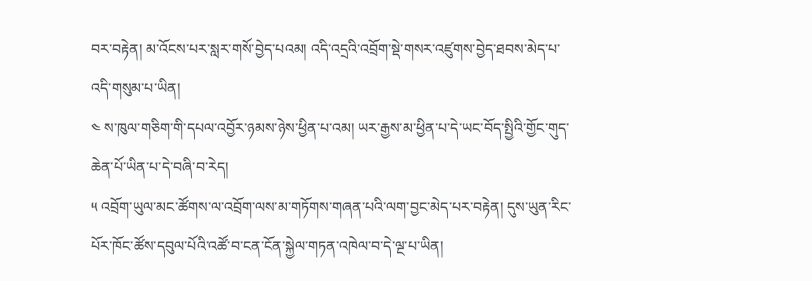བར་བརྟེན། མ་འོངས་པར་སླར་གསོ་བྱེད་པའམ། འདི་འདྲའི་འབྲོག་སྡེ་གསར་འཛུགས་བྱེད་ཐབས་མེད་པ་འདི་གསུམ་པ་ཡིན།
༤ ས་ཁུལ་གཅིག་གི་དཔལ་འབྱོར་ཉམས་ཉེས་ཕྱིན་པ་འམ། ཡར་རྒྱས་མ་ཕྱིན་པ་དེ་ཡང་བོད་སྤྱིའི་གྱོང་གུད་ཆེན་པོ་ཡིན་པ་དེ་བཞི་བ་རེད།
༥ འབྲོག་ཡུལ་མང་ཚོགས་ལ་འབྲོག་ལས་མ་གཏོགས་གཞན་པའི་ལག་བྱང་མེད་པར་བརྟེན། དུས་ཡུན་རིང་པོར་ཁོང་ཚོས་དབུལ་པོའི་འཚོ་བ་ངན་ངོན་སྐྱེལ་གཏན་འཁེལ་བ་དེ་ལྔ་པ་ཡིན།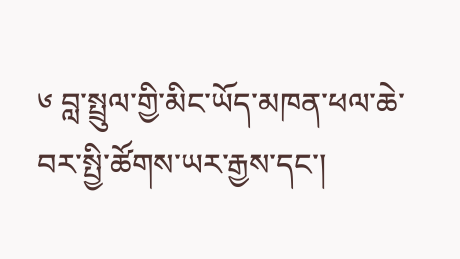༦ བླ་སྤྲུལ་གྱི་མིང་ཡོད་མཁན་ཕལ་ཆེ་བར་སྤྱི་ཚོགས་ཡར་རྒྱས་དང་།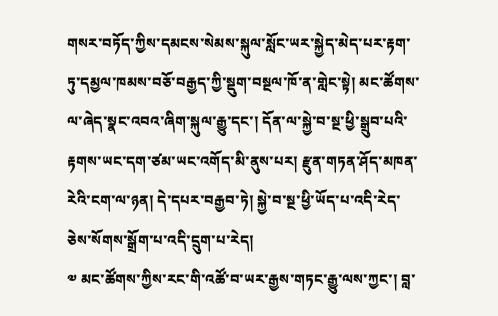གསར་བཏོད་ཀྱིས་དམངས་སེམས་སྐུལ་སློང་ཡར་སྐྱེད་མེད་པར་རྟག་ཏུ་དམྱལ་ཁམས་བཅོ་བརྒྱད་ཀྱི་སྡུག་བསྔལ་ཁོ་ན་གླེང་སྟེ། མང་ཚོགས་ལ་ཞེད་སྣང་འབའ་ཞིག་སྐུལ་རྒྱུ་དང་། དོན་ལ་སྐྱེ་བ་སྔ་ཕྱི་སྒྲུབ་པའི་རྟགས་ཡང་དག་ཙམ་ཡང་འགོད་མི་ནུས་པར། རྫུན་གཏན་ཤོད་མཁན་རེའི་ངག་ལ་ཉན། དེ་དཔར་བརྒྱབ་ཏེ། སྐྱེ་བ་སྔ་ཕྱི་ཡོད་པ་འདི་རེད་ཅེས་སོགས་སྒྲོག་པ་འདི་དྲུག་པ་རེད།
༧ མང་ཚོགས་ཀྱིས་རང་གི་འཚོ་བ་ཡར་རྒྱས་གཏང་རྒྱུ་ལས་ཀྱང་། བླ་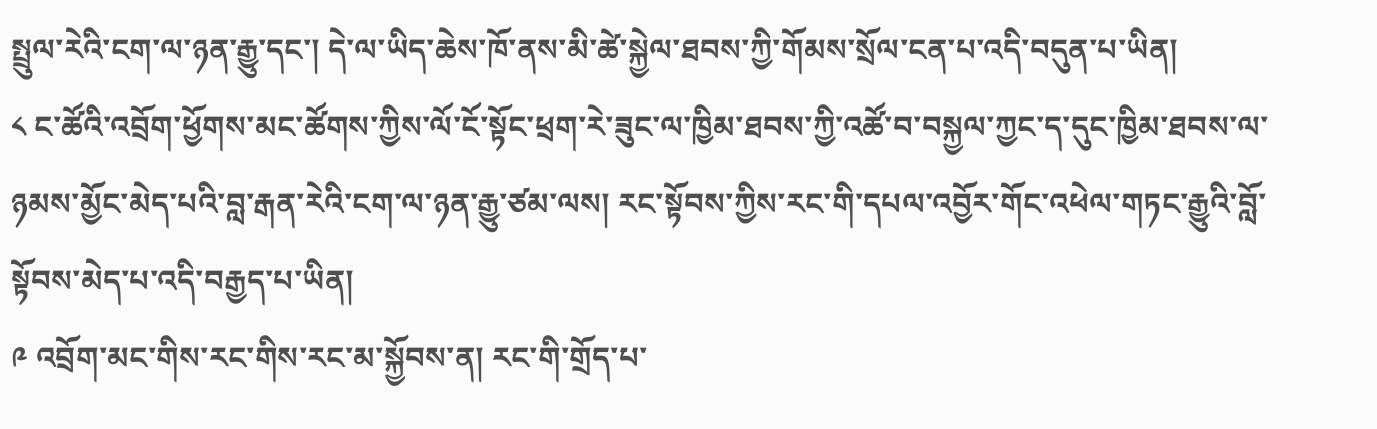སྤྲུལ་རེའི་ངག་ལ་ཉན་རྒྱུ་དང་། དེ་ལ་ཡིད་ཆེས་ཁོ་ནས་མི་ཚེ་སྐྱེལ་ཐབས་ཀྱི་གོམས་སྲོལ་ངན་པ་འདི་བདུན་པ་ཡིན།
༨ ང་ཚོའི་འབྲོག་ཕྱོགས་མང་ཚོགས་ཀྱིས་ལོ་ངོ་སྟོང་ཕྲག་རེ་ཟུང་ལ་ཁྱིམ་ཐབས་ཀྱི་འཚོ་བ་བསྐྱལ་ཀྱང་ད་དུང་ཁྱིམ་ཐབས་ལ་ཉམས་མྱོང་མེད་པའི་བླ་རྒན་རེའི་ངག་ལ་ཉན་རྒྱུ་ཙམ་ལས། རང་སྟོབས་ཀྱིས་རང་གི་དཔལ་འབྱོར་གོང་འཕེལ་གཏང་རྒྱུའི་བློ་སྟོབས་མེད་པ་འདི་བརྒྱད་པ་ཡིན།
༩ འབྲོག་མང་གིས་རང་གིས་རང་མ་སྐྱོབས་ན། རང་གི་གྲོད་པ་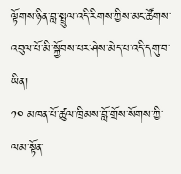ལྟོགས་ཉིན་བླ་སྤྲུལ་འདི་རིགས་ཀྱིས་མང་ཚོགས་འབུལ་པོ་མི་སྐྱོབས་པར་ཤེས་མེད་པ་འདི་དགུ་བ་ཡིན།
༡༠ མཁན་པོ་ཚུལ་ཁྲིམས་བློ་གྲོས་སོགས་ཀྱི་ལམ་སྟོན་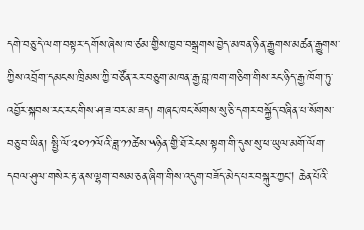དགེ་བཅུ་དེ་ལག་བསྟར་དགོས་ཞེས་ཁ་ཙམ་གྱིས་ཁྱབ་བསྒྲགས་བྱེད་མཁན་ཉིན་རྒྱུགས་མཚན་རྒྱུགས་ཀྱིས་འབྲོག་དམངས་ཁྲིམས་ཀྱི་བཙོན་རར་བཅུག་མཁན་རྒྱ་བླ་ཁག་གཅིག་གིས་རང་ཉིད་རྒྱ་ཁོག་ཏུ་འབྱོར་སྐབས་རང་རང་གིས་ཤ་ཟ་བར་མ་ཟད། གཞང་ཁང་སོགས་སུ་ཅི་དགར་བསྐྱོད་བཞིན་པ་སོགས་བཅུ་བ་ཡིན། སྤྱི་ལོ་༢༠༡༡ལོའི་ཟླ་༡༡ཚེས་༥ཉིན་གྱི་ཐོ་རེངས་སྟག་གི་དུས་སུ་ཕ་ཡུལ་མགོ་ལོག་དབལ་ཤུལ་གསེར་རྟ་ནས་ལྷག་བསམ་ཅན་ཞིག་གིས་འདུག་བཟོད་མེད་པར་བསྐུར་ཀྱང། ཆེན་པོའི་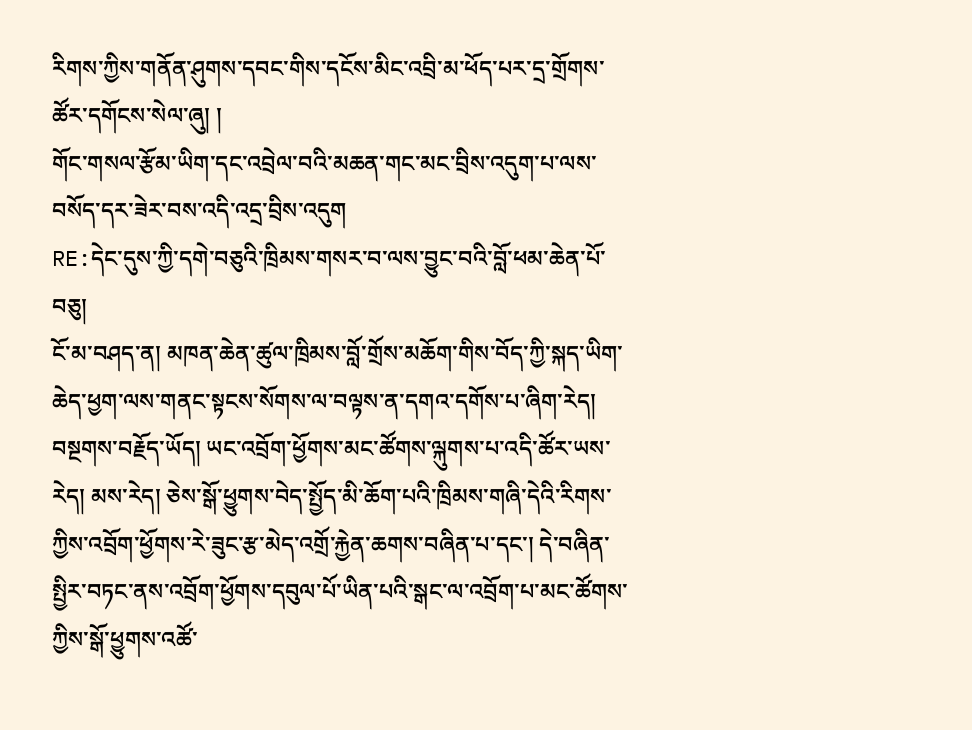རིགས་ཀྱིས་གནོན་ཤུགས་དབང་གིས་དངོས་མིང་འབྲི་མ་ཕོད་པར་དྲ་གྲོགས་ཚོར་དགོངས་སེལ་ཞུ། །
གོང་གསལ་རྩོམ་ཡིག་དང་འབྲེལ་བའི་མཆན་གང་མང་བྲིས་འདུག་པ་ལས་བསོད་དར་ཟེར་བས་འདི་འདྲ་བྲིས་འདུག
RE:དེང་དུས་ཀྱི་དགེ་བཅུའི་ཁྲིམས་གསར་བ་ལས་བྱུང་བའི་བློ་ཕམ་ཆེན་པོ་བཅུ།
ངོ་མ་བཤད་ན། མཁན་ཆེན་ཚུལ་ཁྲིམས་བློ་གྲོས་མཆོག་གིས་བོད་ཀྱི་སྐད་ཡིག་ཆེད་ཕྱག་ལས་གནང་སྟངས་སོགས་ལ་བལྟས་ན་དགའ་དགོས་པ་ཞིག་རེད། བསྔགས་བརྗོད་ཡོད། ཡང་འབྲོག་ཕྱོགས་མང་ཚོགས་ལྐུགས་པ་འདི་ཚོར་ཡས་རེད། མས་རེད། ཅེས་སྒོ་ཕྱུགས་བེད་སྤྱོད་མི་ཆོག་པའི་ཁྲིམས་གཞི་དེའི་རིགས་ཀྱིས་འབྲོག་ཕྱོགས་རེ་ཟུང་རྩ་མེད་འགྲོ་རྐྱེན་ཆགས་བཞིན་པ་དང་། དེ་བཞིན་སྤྱིར་བཏང་ནས་འབྲོག་ཕྱོགས་དབུལ་པོ་ཡིན་པའི་སྒང་ལ་འབྲོག་པ་མང་ཚོགས་ཀྱིས་སྒོ་ཕྱུགས་འཚོ་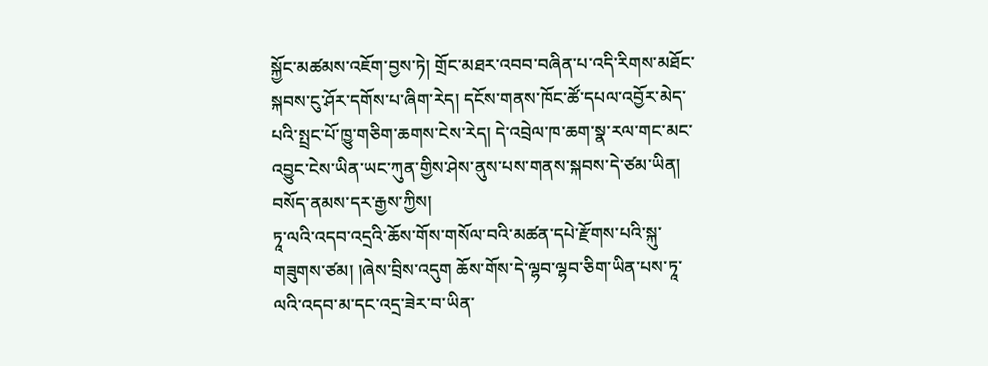སྐྱོང་མཚམས་འཇོག་བྱས་ཏེ། གྲོང་མཐར་འབབ་བཞིན་པ་འདི་རིགས་མཐོང་སྐབས་ངུ་ཤོར་དགོས་པ་ཞིག་རེད། དངོས་གནས་ཁོང་ཚོ་དཔལ་འབྱོར་མེད་པའི་སྤྲང་པོ་ཁྱུ་གཅིག་ཆགས་ངེས་རེད། དེ་འབྲེལ་ཁ་ཆག་སྣ་རལ་གང་མང་འབྱུང་ངེས་ཡིན་ཡང་ཀུན་གྱིས་ཤེས་ནུས་པས་གནས་སྐབས་དེ་ཙམ་ཡིན། བསོད་ནམས་དར་རྒྱས་ཀྱིས།
ཏཱ་ལའི་འདབ་འདྲའི་ཆོས་གོས་གསོལ་བའི་མཚན་དཔེ་རྫོགས་པའི་སྐུ་གཟུགས་ཙམ། །ཞེས་བྲིས་འདུག ཆོས་གོས་དེ་ལྷབ་ལྷབ་ཅིག་ཡིན་པས་ཏཱ་ལའི་འདབ་མ་དང་འདྲ་ཟེར་བ་ཡིན་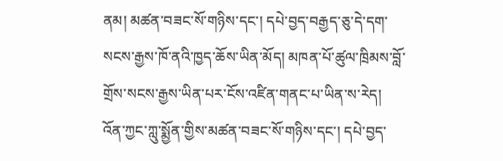ནམ། མཚན་བཟང་སོ་གཉིས་དང་། དཔེ་བྱད་བརྒྱད་ཅུ་དེ་དག་སངས་རྒྱས་ཁོ་ནའི་ཁྱད་ཆོས་ཡིན་མོད། མཁན་པོ་ཚུལ་ཁྲིམས་བློ་གྲོས་སངས་རྒྱས་ཡིན་པར་ངོས་འཛིན་གནང་པ་ཡིན་ས་རེད། འོན་ཀྱང་ཀླུ་སྨྱོན་གྱིས་མཚན་བཟང་སོ་གཉིས་དང་། དཔེ་བྱད་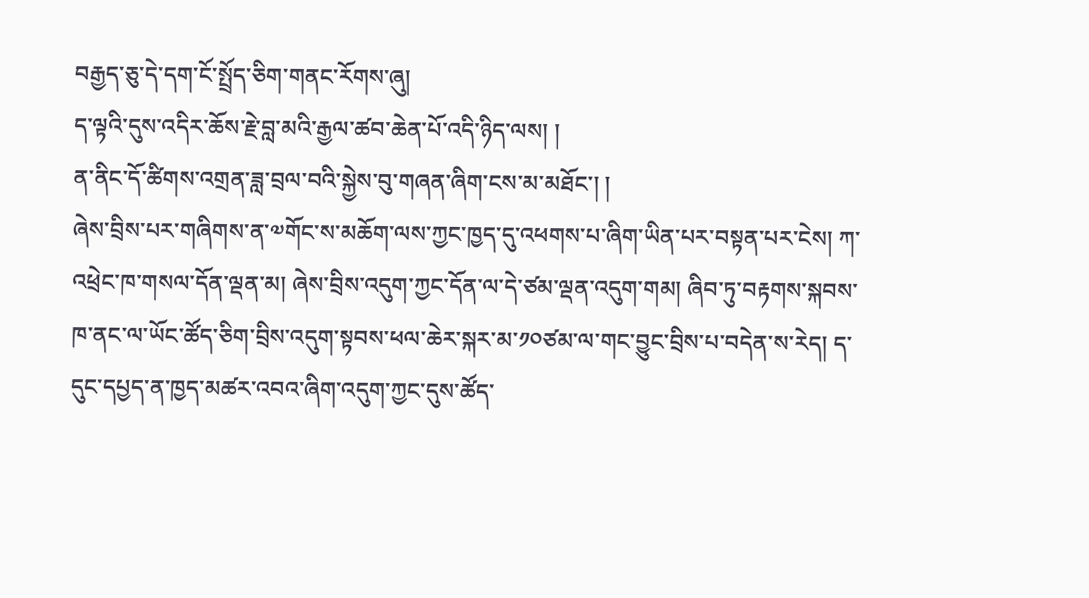བརྒྱད་ཅུ་དེ་དག་ངོ་སྤྲོད་ཅིག་གནང་རོགས་ཞུ།
ད་ལྟའི་དུས་འདིར་ཆོས་རྗེ་བླ་མའི་རྒྱལ་ཚབ་ཆེན་པོ་འདི་ཉིད་ལས། །
ན་ནིང་དོ་ཚིགས་འགྲན་ཟླ་བྲལ་བའི་སྐྱེས་བུ་གཞན་ཞིག་ངས་མ་མཐོང་། །
ཞེས་བྲིས་པར་གཞིགས་ན་༧གོང་ས་མཆོག་ལས་ཀྱང་ཁྱད་དུ་འཕགས་པ་ཞིག་ཡིན་པར་བསྟན་པར་ངེས། ཀ་འཕྲེང་ཁ་གསལ་དོན་ལྡན་མ། ཞེས་བྲིས་འདུག་ཀྱང་དོན་ལ་དེ་ཙམ་ལྡན་འདུག་གམ། ཞིབ་ཏུ་བརྟགས་སྐབས་ཁ་ནང་ལ་ཡོང་ཚོད་ཅིག་བྲིས་འདུག་སྟབས་ཕལ་ཆེར་སྐར་མ་༡༠ཙམ་ལ་གང་བྱུང་བྲིས་པ་བདེན་ས་རེད། ད་དུང་དཔྱད་ན་ཁྱད་མཚར་འབའ་ཞིག་འདུག་ཀྱང་དུས་ཚོད་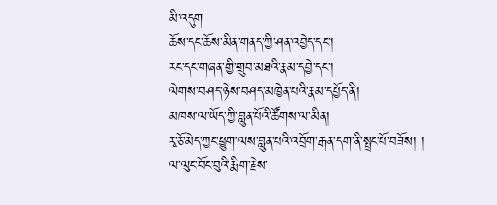མི་འདུག
ཆོས་དང་ཆོས་མིན་གནད་ཀྱི་ཤན་འབྱེད་དང་།
རང་དང་གཞན་གྱི་གྲུབ་མཐའི་རྣམ་དབྱེ་དང་།
ལེགས་བཤད་ཉེས་བཤད་མཁྱེན་པའི་རྣམ་དཔྱོད་ནི།
མཁས་ལ་ཡོད་ཀྱི་བླུན་པོའི་ཚོགས་ལ་མིན།
རྭ་ཅོ་མེད་ཀྱང་ཕྱུག་ལས་བླུན་པའི་འབྲོག་རྒན་དག་ནི་སྤྲང་པོ་བཟོས། །
ལ་ལུང་བོང་བུའི་རྨིག་རྗེས་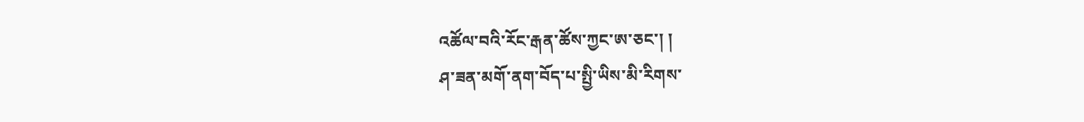འཚོལ་བའི་རོང་རྒན་ཚོས་ཀྱང་ཨ་ཅང་། །
ཤ་ཟན་མགོ་ནག་བོད་པ་སྤྱི་ཡིས་མི་རིགས་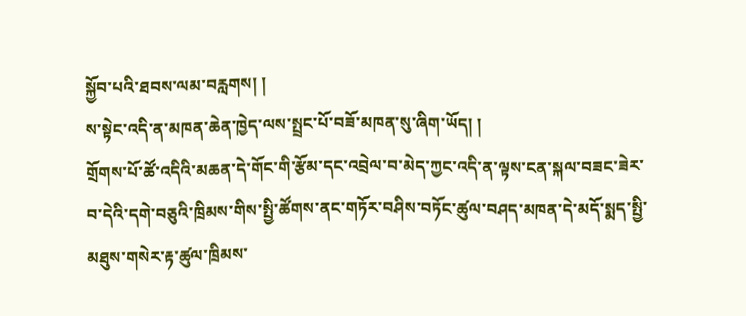སྐྱོབ་པའི་ཐབས་ལམ་བརླགས། །
ས་སྟེང་འདི་ན་མཁན་ཆེན་ཁྱེད་ལས་སྤྲང་པོ་བཟོ་མཁན་སུ་ཞིག་ཡོད། །
གྲོགས་པོ་ཚོ་འདིའི་མཆན་དེ་གོང་གི་རྩོམ་དང་འབྲེལ་བ་མེད་ཀྱང་འདི་ན་ལྟས་ངན་སྐལ་བཟང་ཟེར་བ་དེའི་དགེ་བཅུའི་ཁྲིམས་གིས་སྤྱི་ཚོགས་ནང་གཏོར་བཤིས་བཏོང་ཚུལ་བཤད་མཁན་དེ་མདོ་སྨད་སྤྱི་མཐུས་གསེར་རྟ་ཚུལ་ཁྲིམས་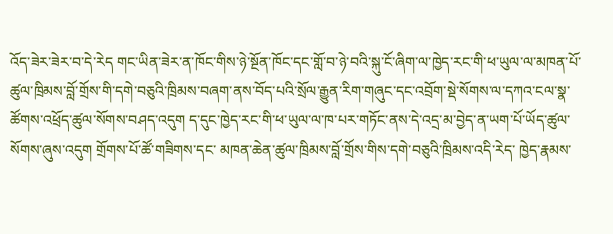འོད་ཟེར་ཟེར་བ་དེ་རེད གང་ཡིན་ཟེར་ན་ཁོང་གིས་ཉེ་སྔོན་ཁོང་དང་གློ་བ་ཉེ་བའི་སྐུ་ངོ་ཞིག་ལ་ཁྱེད་རང་གི་ཕ་ཡུལ་ལ་མཁན་པོ་ཚུལ་ཁྲིམས་བློ་གྲོས་གི་དགེ་བཅུའི་ཁྲིམས་བཞག་ནས་བོད་པའི་སྲོལ་རྒྱུན་རིག་གཞུང་དང་འབྲོག་སྡེ་སོགས་ལ་དཀའ་ངལ་སྣ་ཚོགས་འཕྲོད་ཚུལ་སོགས་བཤད་འདུག ད་དུང་ཁྱེད་རང་གི་ཕ་ཡུལ་ལ་ཁ་པར་གཏོང་ནས་དེ་འདྲ་མ་བྱེད་ན་ཡག་པོ་ཡོད་ཚུལ་སོགས་ཞུས་འདུག གྲོགས་པོ་ཚོ་གཟིགས་དང་ མཁན་ཆེན་ཚུལ་ཁྲིམས་བློ་གྲོས་གིས་དགེ་བཅུའི་ཁྲིམས་འདི་རེད་ ཁྱེད་རྣམས་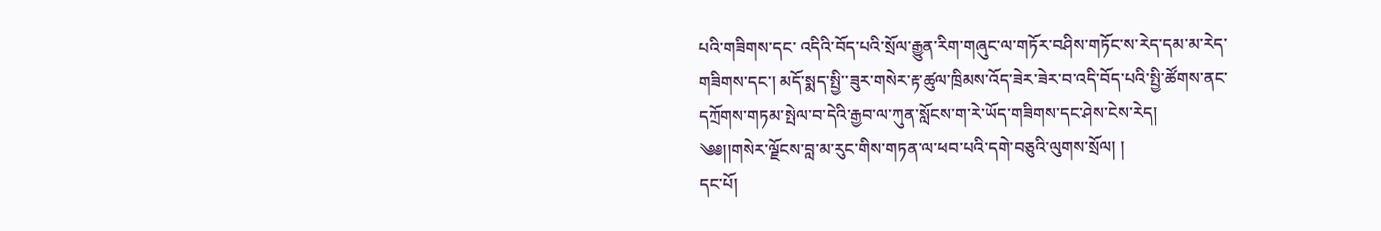པའི་གཟིགས་དང་ འདིའི་བོད་པའི་སྲོལ་རྒྱུན་རིག་གཞུང་ལ་གཏོར་བཤིས་གཏོང་ས་རེད་དམ་མ་རེད་གཟིགས་དང་། མདོ་སྨད་སྤྱི་་ཟུར་གསེར་རྟ་ཚུལ་ཁྲིམས་འོད་ཟེར་ཟེར་བ་འདི་བོད་པའི་སྤྱི་ཚོགས་ནང་དཀྲོགས་གཏམ་སྤེལ་བ་དེའི་རྒྱབ་ལ་ཀུན་སློངས་ག་རེ་ཡོད་གཟིགས་དང་ཤེས་ངེས་རེད།
༄༅།།གསེར་ལྗོངས་བླ་མ་རུང་གིས་གཏན་ལ་ཕབ་པའི་དགེ་བཅུའི་ལུགས་སྲོལ། །
དང་པོ།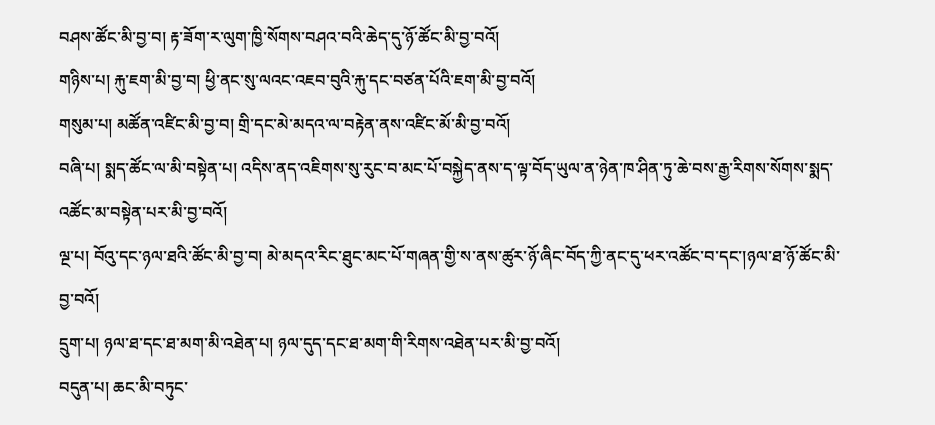བཤས་ཚོང་མི་བྱ་བ། རྟ་ཟོག་ར་ལུག་ཁྱི་སོགས་བཤའ་བའི་ཆེད་དུ་ཉོ་ཚོང་མི་བྱ་བའོ།
གཉིས་པ། རྐུ་ཇག་མི་བྱ་བ། ཕྱི་ནང་སུ་ལའང་འཇབ་བུའི་རྐུ་དང་བཙན་པོའི་ཇག་མི་བྱ་བའོ།
གསུམ་པ། མཚོན་འཛིང་མི་བྱ་བ། གྲི་དང་མེ་མདའ་ལ་བརྟེན་ནས་འཛིང་མོ་མི་བྱ་བའོ།
བཞི་པ། སྨད་ཚོང་ལ་མི་བསྟེན་པ། འདིས་ནད་འཇིགས་སུ་རུང་བ་མང་པོ་བསྐྱེད་ནས་ད་ལྟ་བོད་ཡུལ་ན་ཉེན་ཁ་ཤིན་ཏུ་ཆེ་བས་རྒྱ་རིགས་སོགས་སྨད་འཚོང་མ་བསྟེན་པར་མི་བྱ་བའོ།
ལྔ་པ། བོའུ་དང་ཉལ་ཐའི་ཚོང་མི་བྱ་བ། མེ་མདའ་རིང་ཐུང་མང་པོ་གཞན་གྱི་ས་ནས་ཚུར་ཉོ་ཞིང་བོད་ཀྱི་ནང་དུ་ཕར་འཚོང་བ་དང་།ཉལ་ཐ་ཉོ་ཚོང་མི་བྱ་བའོ།
དྲུག་པ། ཉལ་ཐ་དང་ཐ་མག་མི་འཐེན་པ། ཉལ་དུད་དང་ཐ་མག་གི་རིགས་འཐེན་པར་མི་བྱ་བའོ།
བདུན་པ། ཆང་མི་བཏུང་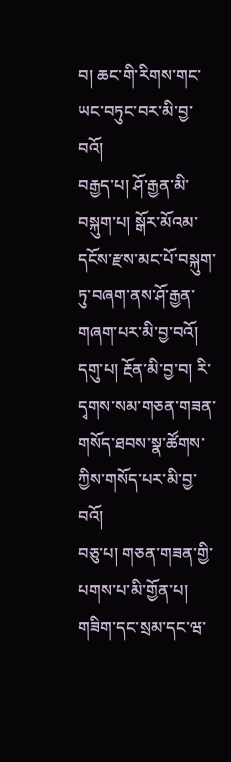བ། ཆང་གི་རིགས་གང་ཡང་བཏུང་བར་མི་བྱ་བའོ།
བརྒྱད་པ། ཤོ་རྒྱན་མི་བསྐུག་པ། སྒོར་མོའམ་དངོས་རྫས་མང་པོ་བསྐུག་ཏུ་བཞག་ནས་ཤོ་རྒྱན་གཞག་པར་མི་བྱ་བའོ།
དགུ་པ། རྔོན་མི་བྱ་བ། རི་དྭགས་སམ་གཅན་གཟན་གསོད་ཐབས་སྣ་ཚོགས་ཀྱིས་གསོད་པར་མི་བྱ་བའོ།
བཅུ་པ། གཅན་གཟན་གྱི་པགས་པ་མི་གྱོན་པ། གཟིག་དང་སྲམ་དང་ཝ་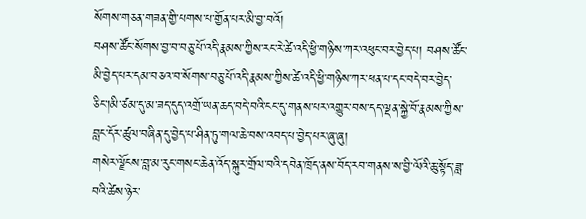སོགས་གཅན་གཟན་གྱི་པགས་པ་གྱོན་པར་མི་བྱ་བའོ།
བཤས་ཚོང་སོགས་བྱ་བ་བཅུ་པོ་འདི་རྣམས་ཀྱིས་རང་རེ་ཚེ་འདི་ཕྱི་གཉིས་ཀར་འཕུང་བར་བྱེད་པ། བཤས་ཚོང་མི་བྱེད་པར་དམ་བཅའ་བ་སོགས་བཅུ་པོ་འདི་རྣམས་ཀྱིས་ཚེ་འདི་ཕྱི་གཉིས་ཀར་ཕན་པ་དང་བདེ་བར་བྱེད་ཅིང་།མི་ཙམ་དུ་མ་ཟད་དུད་འགྲོ་ཡན་ཆད་བདེ་བའི་ངང་དུ་གནས་པར་འགྱུར་བས་དད་ལྡན་སྐྱེ་བོ་རྣམས་ཀྱིས་བླང་དོར་ཚུལ་བཞིན་དུ་བྱེད་པ་ཤིན་ཏུ་གལ་ཆེ་བས་འབད་པ་བྱེད་པར་ཞུ་ཞུ།
གསེར་ལྗོངས་བླ་མ་རུང་གསང་ཆེན་འོད་སྐུར་གྲོལ་བའི་དབེན་ཁྲོད་ནས་བོད་རབ་གནས་ས་བྱི་ལོའི་ཆུ་སྟོད་ཟླ་བའི་ཚེས་ཉེར་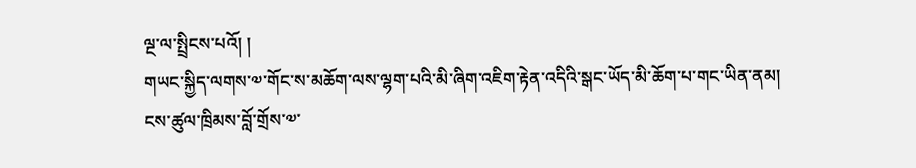ལྔ་ལ་སྤྲིངས་པའོ། །
གཡང་སྐྱིད་ལགས་༧་གོང་ས་མཆོག་ལས་ལྷག་པའི་མི་ཞིག་འཇིག་རྟེན་འདིའི་སྒང་ཡོད་མི་ཆོག་པ་གང་ཡིན་ནམ།
ངས་ཚུལ་ཁྲིམས་བློ་གྲོས་༧་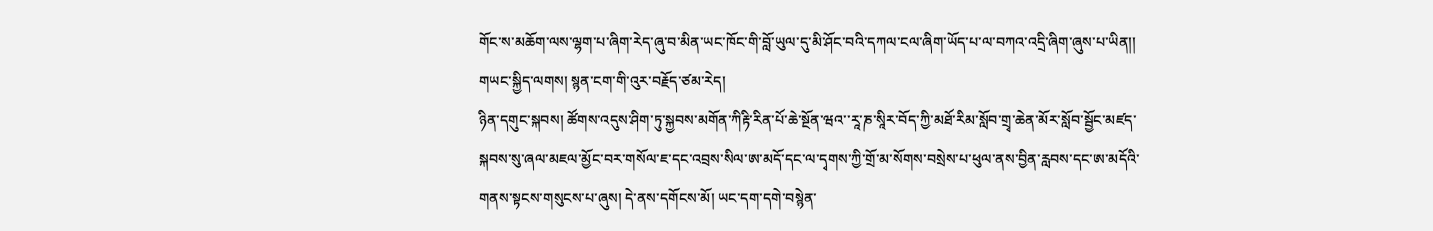གོང་ས་མཆོག་ལས་ལྷག་པ་ཞིག་རེད་ཞུ་བ་མིན་ཡང་ཁོང་གི་བློ་ཡུལ་དུ་མི་ཤོང་བའི་དཀལ་ངལ་ཞིག་ཡོད་པ་ལ་བཀའ་འདྲི་ཞིག་ཞུས་པ་ཡིན།།
གཡང་སྐྱིད་ལགས། སྙན་ངག་གི་འུར་བརྗོད་ཙམ་རེད།
ཉིན་དགུང་སྐབས། ཚོགས་འདུས་ཤིག་ཏུ་སྐྱབས་མགོན་ཀིརྟི་རིན་པོ་ཆེ་སྔོན་ཝའ་་རཱ་ཎ་སཱིར་བོད་ཀྱི་མཐོ་རིམ་སློབ་གྲྭ་ཆེན་མོར་སློབ་སྦྱོང་མཛད་སྐབས་སུ་ཞལ་མཇལ་མྱོང་བར་གསོལ་ཇ་དང་འབྲས་སིལ་ཨ་མདོ་དང་ལ་དྭགས་ཀྱི་གྲོ་མ་སོགས་བསྲེས་པ་ཕུལ་ནས་བྱིན་རླབས་དང་ཨ་མདོའི་གནས་སྟངས་གསུངས་པ་ཞུས། དེ་ནས་དགོངས་མོ། ཡང་དག་དགེ་བསྙེན་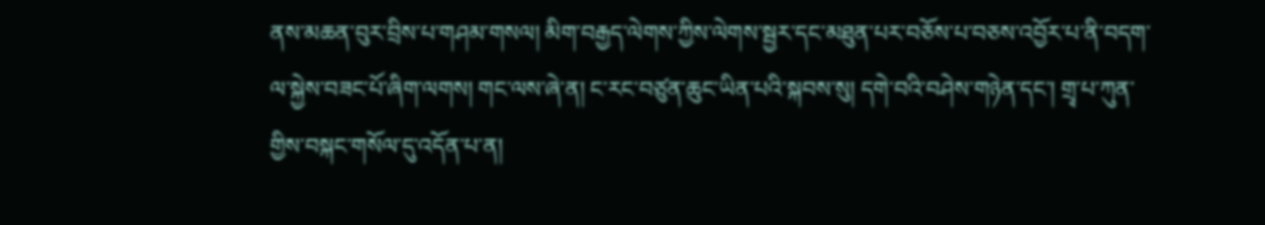ནས་མཆན་བུར་བྲིས་པ་གཤམ་གསལ། མིག་བརྒྱད་ལེགས་ཀྱིས་ལེགས་སྦྱར་དང་མཐུན་པར་བཅོས་པ་བཅས་འབྱོར་པ་ནི་བདག་ལ་སྐྱེས་བཟང་པོ་ཞིག་ལགས། གང་ལས་ཞེ་ན། ང་རང་བཙུན་ཆུང་ཡིན་པའི་སྐབས་སུ། དགེ་བའི་བཤེས་གཉེན་དང་། གྲྭ་པ་ཀུན་གྱིས་བསྐང་གསོལ་དུ་འདོན་པ་ན།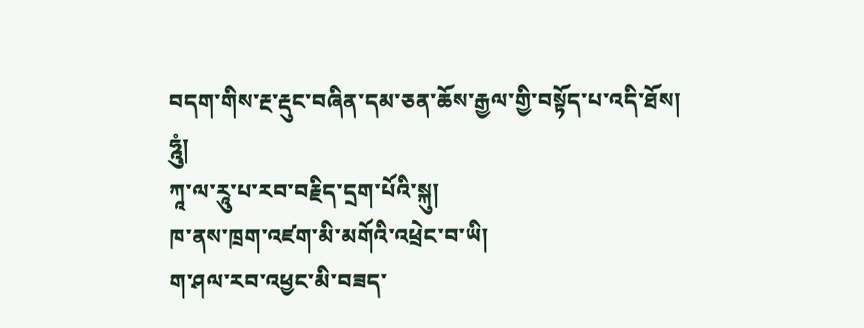བདག་གིས་རྔ་རྡུང་བཞིན་དམ་ཅན་ཆོས་རྒྱལ་གྱི་བསྟོད་པ་འདི་ཐོས།
ཧྰུཾ།
ཀཱ་ལ་རཱུ་པ་རབ་བརྗིད་དྲག་པོའི་སྐུ།
ཁ་ནས་ཁྲག་འཛག་མི་མགོའི་འཕྲེང་བ་ཡི།
ག་ཤལ་རབ་འཕྱང་མི་བཟད་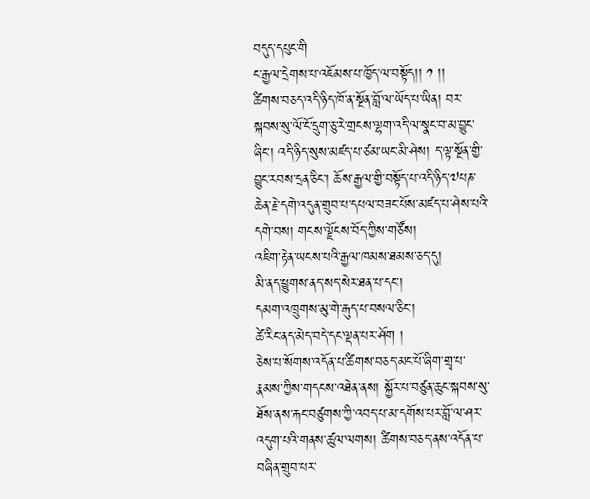བདུད་དཔུང་གི
ང་རྒྱལ་དྲེགས་པ་འཇོམས་པ་ཁྱོད་ལ་བསྟོད།། ༡ །།
ཚིགས་བཅད་འདི་ཉིད་ཁོ་ན་སྔོན་བློ་ལ་ཡོད་པ་ཡིན། བར་སྐབས་སུ་ལོ་ངོ་དྲུག་ཅུ་རེ་གྲངས་ལྷག་འདི་ལ་སྣང་བ་མ་བྱུང་ཞིང་། འདི་ཉིད་སུས་མཛད་པ་ཙམ་ཡང་མི་ཤེས། ད་ལྟ་སྔོན་གྱི་བྱུང་རབས་དྲན་ཅིང་། ཆོས་རྒྱལ་གྱི་བསྟོད་པ་འདི་ཉིད་༧པཎ་ཆེན་རྗེ་དགེ་འདུན་གྲུབ་པ་དཔལ་བཟང་པོས་མཛད་པ་ཤེས་པའི་དགེ་བས། གངས་ལྗོངས་བོད་ཀྱིས་གཙོས།
འཇིག་རྟེན་ཡངས་པའི་རྒྱལ་ཁམས་ཐམས་ཅད་དུ།
མི་ནད་ཕྱུགས་ནད་སད་སེར་ཐན་པ་དང་།
དམག་འཁྲུགས་མུ་གེ་རྒུད་པ་བསལ་ཅིང་།
ཚེ་རིང་ནད་མེད་བདེ་དང་ལྡན་པར་ཤོག །
ཅེས་པ་སོགས་འདོན་པ་ཚིགས་བཅད་མང་པོ་ཞིག་གྲྭ་པ་རྣམས་ཀྱིས་གདངས་འཐེན་ནས། སྐྱོར་པ་བཙུན་ཆུང་སྐབས་སུ་ཐོས་ནས་རྐང་བཙུགས་ཀྱི་འབད་པ་མ་དགོས་པར་བློ་ལ་ཤར་འདུག་པའི་གནས་ཚུལ་ལགས། ཚིགས་བཅད་ནས་འདོན་པ་བཞིན་གྲུབ་པར་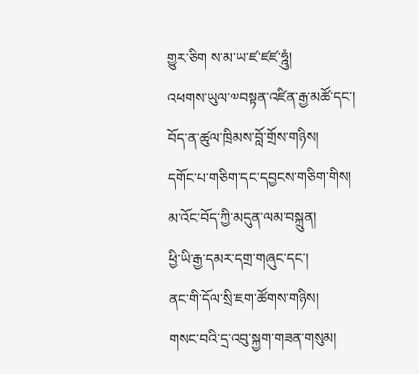གྱུར་ཅིག ས་མ་ཡ་ཛ་ཛཛ་ཧྰུཾ།
འཕགས་ཡུལ་༧བསྟན་འཛིན་རྒྱ་མཚོ་དང་།
བོད་ན་ཚུལ་ཁྲིམས་བློ་གྲོས་གཉིས།
དགོང་པ་གཅིག་དང་དབྱངས་གཅིག་གིས།
མ་འོང་བོད་ཀྱི་མདུན་ལམ་བསྐྲུན།
ཕྱི་ཡི་རྒྱ་དམར་དགྲ་གཞུང་དང་།
ནང་གི་དོལ་སྲི་ཇག་ཚོགས་གཉིས།
གསང་བའི་དྲ་འབུ་སྐྱག་གཟན་གསུམ།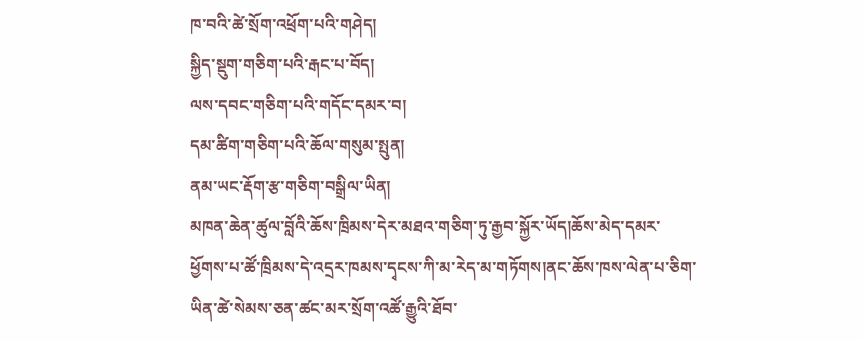ཁ་བའི་ཚེ་སྲོག་འཕྲོག་པའི་གཤེད།
སྐྱིད་སྡུག་གཅིག་པའི་རྒང་པ་བོད།
ལས་དབང་གཅིག་པའི་གདོང་དམར་བ།
དམ་ཚིག་གཅིག་པའི་ཆོལ་གསུམ་སྤུན།
ནམ་ཡང་རྡོག་རྩ་གཅིག་བསྒྲིལ་ཡིན།
མཁན་ཆེན་ཚུལ་བློའི་ཆོས་ཁྲིམས་དེར་མཐའ་གཅིག་ཏུ་རྒྱབ་སྐྱོར་ཡོད།ཆོས་མེད་དམར་ཕྱོགས་པ་ཚོ་ཁྲིམས་དེ་འདྲར་ཁམས་དྭངས་ཀི་མ་རེད་མ་གཏོགས།ནང་ཆོས་ཁས་ལེན་པ་ཅིག་ཡིན་ཚེ་སེམས་ཅན་ཚང་མར་སྲོག་འཚོ་རྒྱུའི་ཐོབ་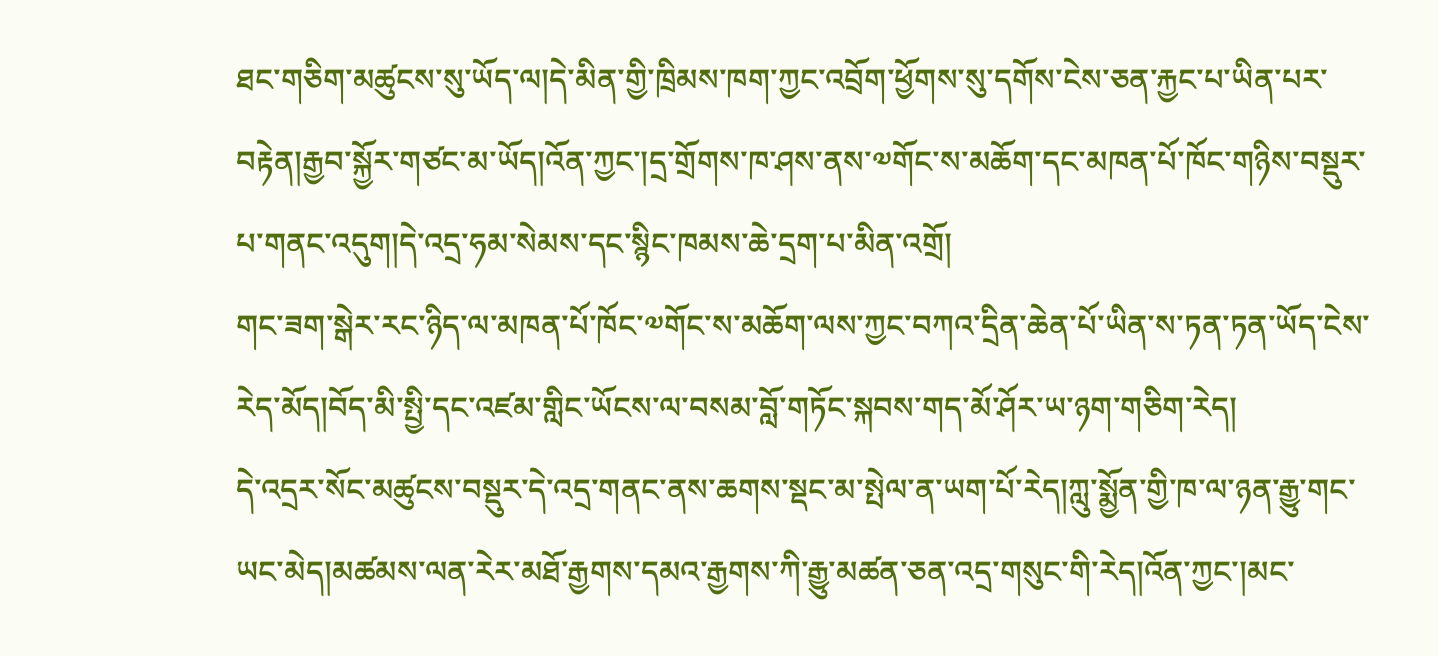ཐང་གཅིག་མཚུངས་སུ་ཡོད་ལ།དེ་མིན་གྱི་ཁྲིམས་ཁག་ཀྱང་འབྲོག་ཕྱོགས་སུ་དགོས་ངེས་ཅན་རྐྱང་པ་ཡིན་པར་བརྟེན།རྒྱབ་སྐྱོར་གཙང་མ་ཡོད།འོན་ཀྱང་།དྲ་གྲོགས་ཁ་ཤས་ནས་༧གོང་ས་མཆོག་དང་མཁན་པོ་ཁོང་གཉིས་བསྡུར་པ་གནང་འདུག།དེ་འདྲ་ཧམ་སེམས་དང་སྙིང་ཁམས་ཆེ་དྲག་པ་མིན་འགྲོ།
གང་ཟག་སྒེར་རང་ཉིད་ལ་མཁན་པོ་ཁོང་༧གོང་ས་མཆོག་ལས་ཀྱང་བཀའ་དྲིན་ཆེན་པོ་ཡིན་ས་ཏན་ཏན་ཡོད་ངེས་རེད་མོད།བོད་མི་སྤྱི་དང་འཛམ་གླིང་ཡོངས་ལ་བསམ་བློ་གཏོང་སྐབས་གད་མོ་ཤོར་ཡ་ཉག་གཅིག་རེད།
དེ་འདྲར་སོང་མཚུངས་བསྡུར་དེ་འདྲ་གནང་ནས་ཆགས་སྡང་མ་སྤེལ་ན་ཡག་པོ་རེད།ཀླུ་སྨྱོན་གྱི་ཁ་ལ་ཉན་རྒྱུ་གང་ཡང་མེད།མཚམས་ལན་རེར་མཐོ་རྒྱགས་དམའ་རྒྱགས་ཀི་རྒྱུ་མཚན་ཅན་འདྲ་གསུང་གི་རེད།འོན་ཀྱང་།མང་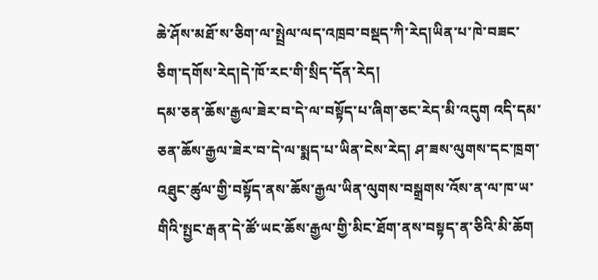ཆེ་ཤོས་མཐོ་ས་ཅིག་ལ་སྤྲེལ་ལད་འཁྲབ་བསྡད་ཀི་རེད།ཡིན་པ་ཁེ་བཟང་ཅིག་དགོས་རེད།དེ་ཁོ་རང་གི་སྲིད་དོན་རེད།
དམ་ཅན་ཆོས་རྒྱལ་ཟེར་བ་དེ་ལ་བསྟོད་པ་ཞིག་ཅང་རེད་མི་འདུག འདི་དམ་ཅན་ཆོས་རྒྱལ་ཟེར་བ་དེ་ལ་སྨད་པ་ཡིན་ངེས་རེད། ཤ་ཟས་ལུགས་དང་ཁྲག་འཐུང་ཚུལ་གྱི་བསྟོད་ནས་ཆོས་རྒྱལ་ཡིན་ལུགས་བསྒྲགས་འོས་ན་ལ་ཁ་ཡ་གིའི་སྤྱང་རྒན་དེ་ཚོ་ཡང་ཆོས་རྒྱལ་གྱི་མིང་ཐོག་ནས་བསྟད་ན་ཅིའི་མི་ཆོག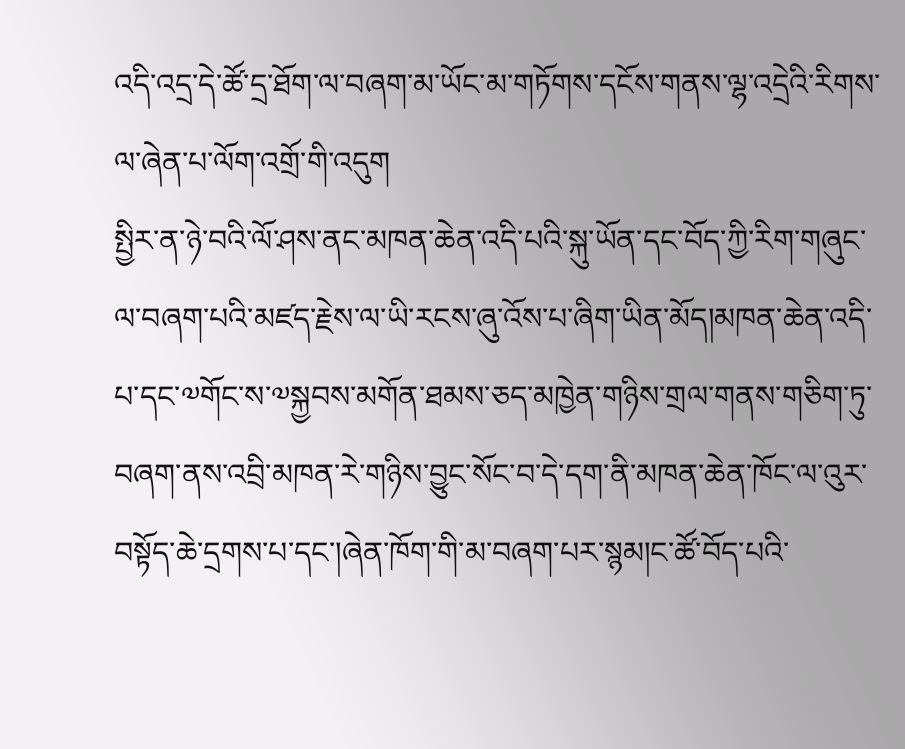འདི་འདྲ་དེ་ཚོ་དྲ་ཐོག་ལ་བཞག་མ་ཡོང་མ་གཏོགས་དངོས་གནས་ལྷ་འདྲེའི་རིགས་ལ་ཞེན་པ་ལོག་འགྲོ་གི་འདུག
སྤྱིར་ན་ཉེ་བའི་ལོ་ཤས་ནང་མཁན་ཆེན་འདི་པའི་སྐུ་ཡོན་དང་བོད་ཀྱི་རིག་གཞུང་ལ་བཞག་པའི་མཛད་རྗེས་ལ་ཡི་རངས་ཞུ་འོས་པ་ཞིག་ཡིན་མོད།མཁན་ཆེན་འདི་པ་དང་༧གོང་ས་༧སྐྱབས་མགོན་ཐམས་ཅད་མཁྱེན་གཉིས་གྲལ་གནས་གཅིག་ཏུ་བཞག་ནས་འབྲི་མཁན་རེ་གཉིས་བྱུང་སོང་བ་དེ་དག་ནི་མཁན་ཆེན་ཁོང་ལ་འུར་བསྟོད་ཆེ་དྲགས་པ་དང་།ཞེན་ཁོག་གི་མ་བཞག་པར་སྙམ།ང་ཚོ་བོད་པའི་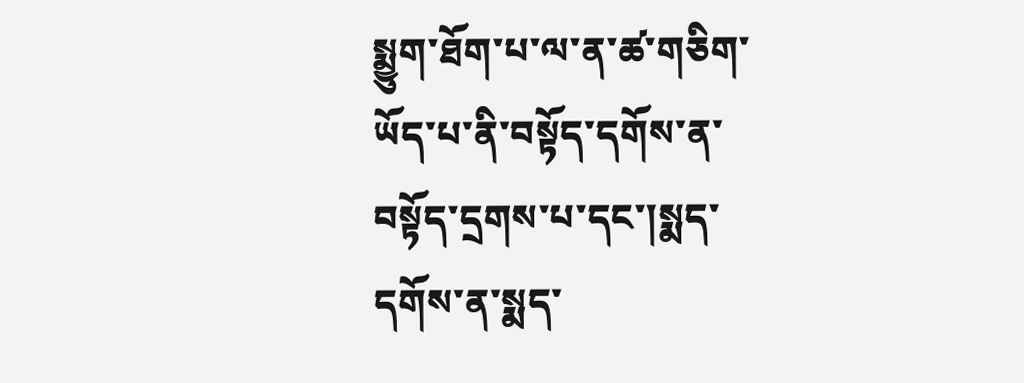སྨྱུག་ཐོག་པ་ལ་ན་ཚ་གཅིག་ཡོད་པ་ནི་བསྟོད་དགོས་ན་བསྟོད་དྲགས་པ་དང་།སྨད་དགོས་ན་སྨད་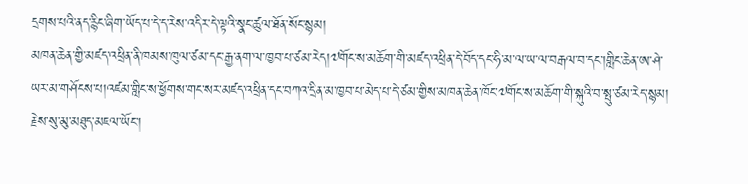དྲགས་པའི་ནད་རྙིང་ཞིག་ཡོད་པ་དེ་ད་རེས་འདིར་དེ་ལྟའི་སྣང་ཚུལ་ཐོན་སོང་སྙམ།
མཁན་ཆེན་གྱི་མཛད་འཕྲིན་ནི་ཁམས་ཁུལ་ཙམ་དང་རྒྱ་ནག་ལ་ཁྱབ་པ་ཙམ་རེད།༧གོང་ས་མཆོག་གི་མཛད་འཕྲིན་དེ་བོད་དང་ཧི་མ་ལ་ཡ་ལ་བརྒལ་བ་དང་།གླིང་ཆེན་ཨ་ཤེ་ཡར་མ་གཤོངས་པ།འཛམ་གླིང་ས་ཕྱོགས་གང་སར་མཛད་འཕྲིན་དང་བཀའ་དྲིན་མ་ཁྱབ་པ་མེད་པ་དེ་ཙམ་གྱིས་མཁན་ཆེན་ཁོང་༧གོང་ས་མཆོག་གི་སྐུའི་བ་སྤུ་ཙམ་རེད་སྙམ།
རྗེས་སུ་མུ་མཐུད་མཇལ་ཡོང་།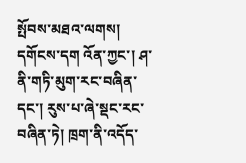སྤོབས་མཐའ་ལགས། དགོངས་དག འོན་ཀྱང་། ཤ་ནི་གཏི་མུག་རང་བཞིན་དང་། རུས་པ་ཞེ་སྡང་རང་བཞིན་ཏེ། ཁྲག་ནི་འདོད་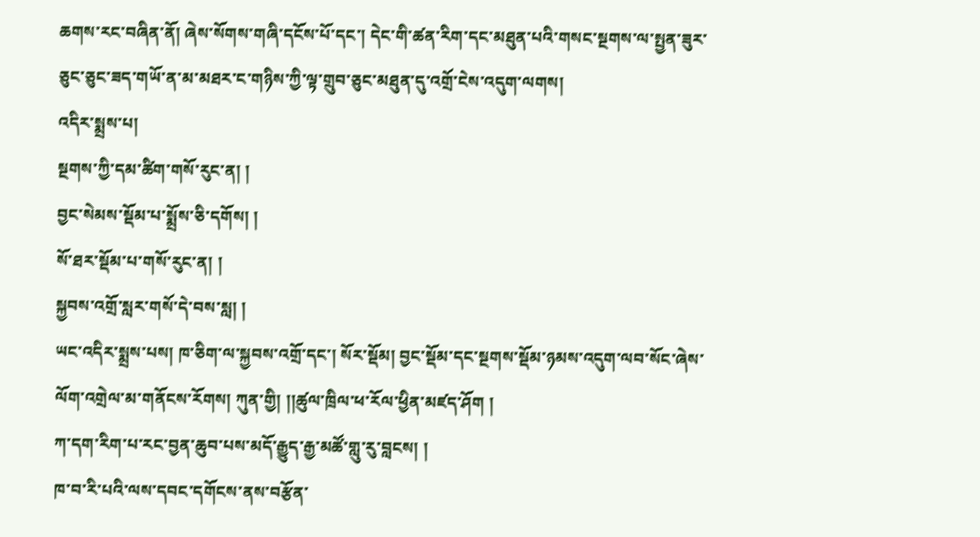ཆགས་རང་བཞིན་ནོ། ཞེས་སོགས་གཞི་དངོས་པོ་དང་། དེང་གི་ཚན་རིག་དང་མཐུན་པའི་གསང་སྔགས་ལ་སྤྱན་ཟུར་ཅུང་ཅུང་ཟད་གཡོ་ན་མ་མཐར་ང་གཉིས་ཀྱི་ལྟ་གྲུབ་ཅུང་མཐུན་དུ་འགྲོ་ངེས་འདུག་ལགས།
འདིར་སྨྲས་པ།
སྔགས་ཀྱི་དམ་ཚིག་གསོ་རུང་ན། །
བྱང་སེམས་སྡོམ་པ་སྨྲོས་ཅི་དགོས། །
སོ་ཐར་སྡོམ་པ་གསོ་རུང་ན། །
སྐྱབས་འགྲོ་སླར་གསོ་དེ་བས་སླ། །
ཡང་འདིར་སྨྲས་པས། ཁ་ཅིག་ལ་སྐྱབས་འགྲོ་དང་། སོར་སྡོམ། བྱང་སྡོམ་དང་སྔགས་སྡོམ་ཉམས་འདུག་ལབ་སོང་ཞེས་ལོག་འགྲེལ་མ་གནོངས་རོགས། ཀུན་གྱི། །།ཚུལ་ཁྲིལ་ཕ་རོལ་ཕྱིན་མཛད་ཤོག །
ཀ་དག་རིག་པ་རང་བྱན་ཆུབ་པས་མདོ་རྒྱུད་རྒྱ་མཚོ་གླུ་རུ་བླངས། །
ཁ་བ་རི་པའི་ལས་དབང་དགོངས་ནས་བརྩོན་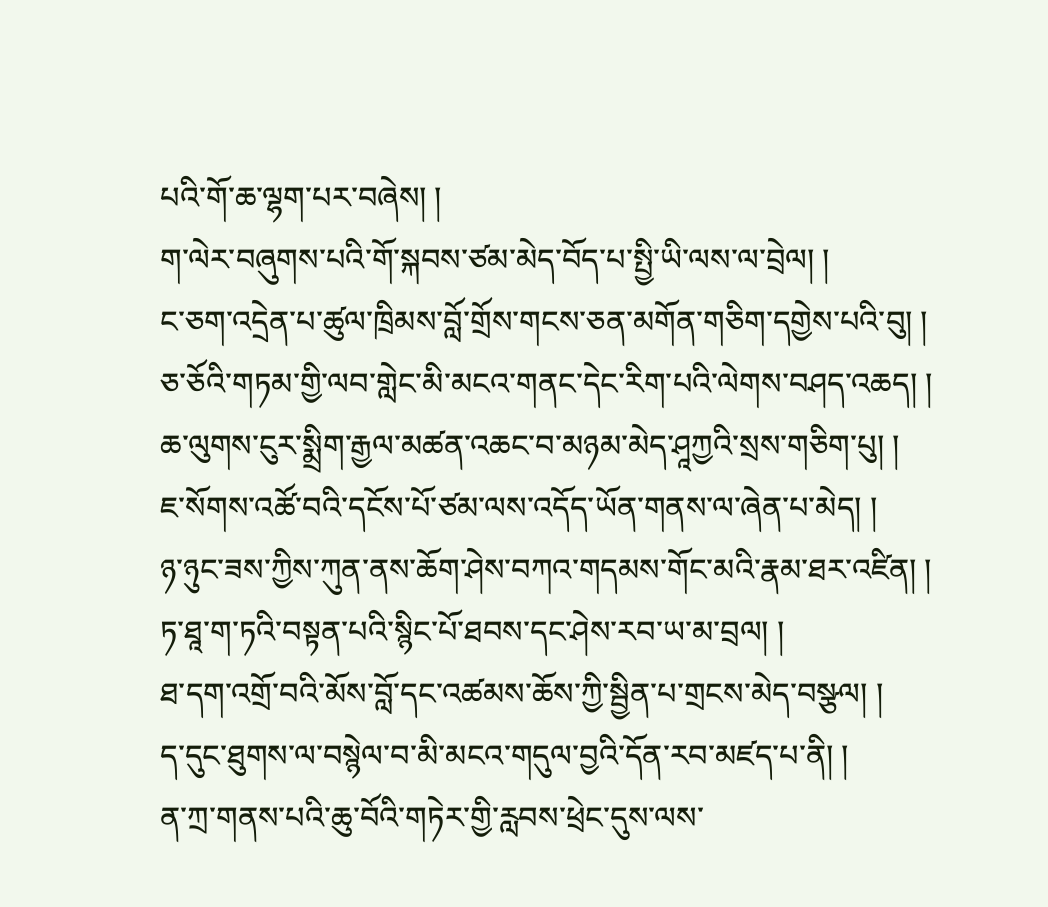པའི་གོ་ཆ་ལྷག་པར་བཞེས། །
ག་ལེར་བཞུགས་པའི་གོ་སྐབས་ཙམ་མེད་བོད་པ་སྤྱི་ཡི་ལས་ལ་བྲེལ། །
ང་ཅག་འདྲེན་པ་ཚུལ་ཁྲིམས་བློ་གྲོས་གངས་ཅན་མགོན་གཅིག་དགྱེས་པའི་བུ། །
ཅ་ཅོའི་གཏམ་གྱི་ལབ་གླེང་མི་མངའ་གནང་དེང་རིག་པའི་ལེགས་བཤད་འཆད། །
ཆ་ལུགས་ངུར་སྨྲིག་རྒྱལ་མཚན་འཆང་བ་མཉམ་མེད་ཤཱཀྱའི་སྲས་གཅིག་པུ། །
ཇ་སོགས་འཚོ་བའི་དངོས་པོ་ཙམ་ལས་འདོད་ཡོན་གནས་ལ་ཞེན་པ་མེད། །
ཉ་ཉུང་ཟས་ཀྱིས་ཀུན་ནས་ཆོག་ཤེས་བཀའ་གདམས་གོང་མའི་རྣམ་ཐར་འཛིན། །
ཏ་ཐཱ་ག་ཏའི་བསྟན་པའི་སྙིང་པོ་ཐབས་དང་ཤེས་རབ་ཡ་མ་བྲལ། །
ཐ་དག་འགྲོ་བའི་མོས་བློ་དང་འཚམས་ཆོས་ཀྱི་སྦྱིན་པ་གྲངས་མེད་བསྩལ། །
ད་དུང་ཐུགས་ལ་བསྙེལ་བ་མི་མངའ་གདུལ་བྱའི་དོན་རབ་མཛད་པ་ནི། །
ན་ཀྲ་གནས་པའི་ཆུ་བོའི་གཏེར་གྱི་རླབས་ཕྲེང་དུས་ལས་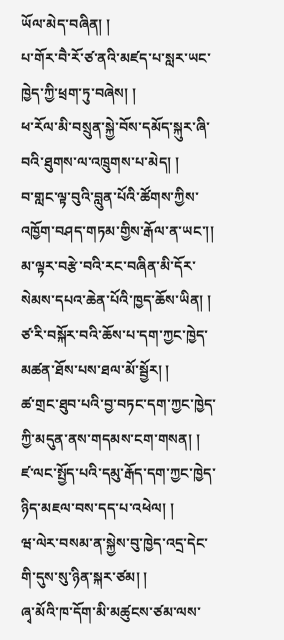ཡོལ་མེད་བཞིན། །
པ་གོར་བཻ་རོ་ཙ་ནའི་མཛད་པ་སླར་ཡང་ཁྱེད་ཀྱི་ཕྲག་ཏུ་བཞེས། །
ཕ་རོལ་མི་བསྲུན་སྐྱེ་བོས་དམོད་སྐུར་ཞི་བའི་ཐུགས་ལ་འཁྲུགས་པ་མེད། །
བ་གླང་ལྟ་བུའི་བླུན་པོའི་ཚོགས་ཀྱིས་འཁྱོག་བཤད་གཏམ་གྱིས་རྒོལ་ན་ཡང་།།
མ་ལྟར་བརྩེ་བའི་རང་བཞིན་མི་དོར་སེམས་དཔའ་ཆེན་པོའི་ཁྱད་ཆོས་ཡིན། །
ཙ་རི་བསྐོར་བའི་ཆོས་པ་དག་ཀྱང་ཁྱེད་མཚན་ཐོས་པས་ཐལ་མོ་སྦྱོར། །
ཚ་གྲང་ཐུབ་པའི་བྱ་བཏང་དག་ཀྱང་ཁྱེད་ཀྱི་མདུན་ནས་གདམས་ངག་གསན། །
ཛ་ལང་སྤྱོད་པའི་དམུ་རྒོད་དག་ཀྱང་ཁྱེད་ཉིད་མཇལ་བས་དད་པ་འཕེལ། །
ཝ་ལེར་བསམ་ན་སྐྱེས་བུ་ཁྱེད་འདྲ་དེང་གི་དུས་སུ་ཉིན་སྐར་ཙམ། །
ཞྭ་མོའི་ཁ་དོག་མི་མཚུངས་ཙམ་ལས་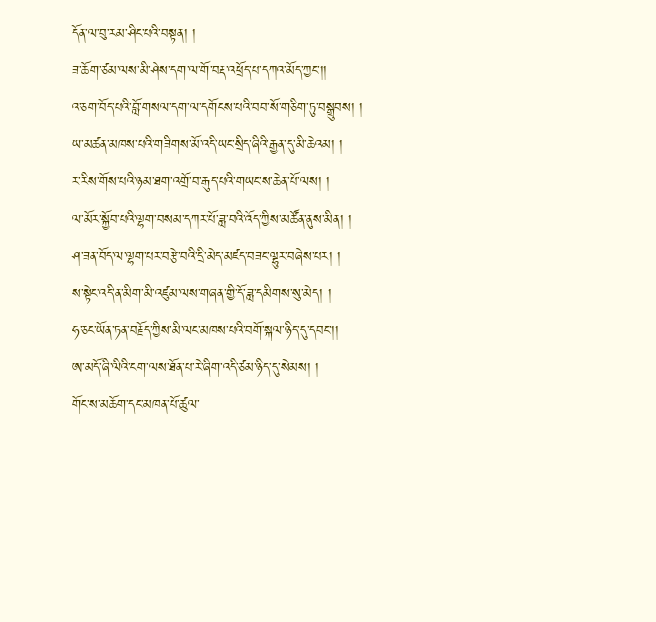དོན་ལ་བུ་རམ་ཤིང་པའི་བསྟན། །
ཟ་ཆོག་ཙམ་ལས་མི་ཤེས་དག་ལ་གོ་བརྡ་འཕྲོད་པ་དཀའ་མོད་ཀྱང་།།
འ་ཅག་བོད་པའི་བློ་གསལ་དག་ལ་དགོངས་པའི་བབ་སོ་གཅིག་ཏུ་བསྒྲུབས། །
ཡ་མཚན་མཁས་པའི་གཟིགས་མོ་འདི་ཡང་སྲིད་ཞིའི་རྒྱན་དུ་མི་ཆེའམ། །
ར་རིས་གོས་པའི་ཉམ་ཐག་འགྲོ་བ་རྒུད་པའི་གཡང་ས་ཆེན་པོ་ལས། །
ལ་མོར་སྐྱོབ་པའི་ལྷག་བསམ་དཀར་པོ་ཟླ་བའི་འོད་ཀྱིས་མཚོན་ནུས་མིན། །
ཤ་ཟན་བོད་ལ་ལྷག་པར་བརྩེ་བའི་དྲི་མེད་མཛད་བཟང་ལྷུར་བཞེས་པར། །
ས་སྟེང་འདི་ན་མིག་མི་འཛུམ་ལས་གཞན་གྱི་དོ་ཟླ་དམིགས་སུ་མེད། །
ཧ་ཅང་ཡོན་ཏན་བརྗོད་ཀྱིས་མི་ལང་མཁས་པའི་བགོ་སྐལ་ཉིད་དུ་དབང་།།
ཨ་མདོ་ཞི་ལིའི་ངག་ལས་ཐོན་པ་རེ་ཞིག་འདི་ཙམ་ཉིད་དུ་སེམས། །
གོང་ས་མཆོག་དང་མཁན་པོ་ཚུལ་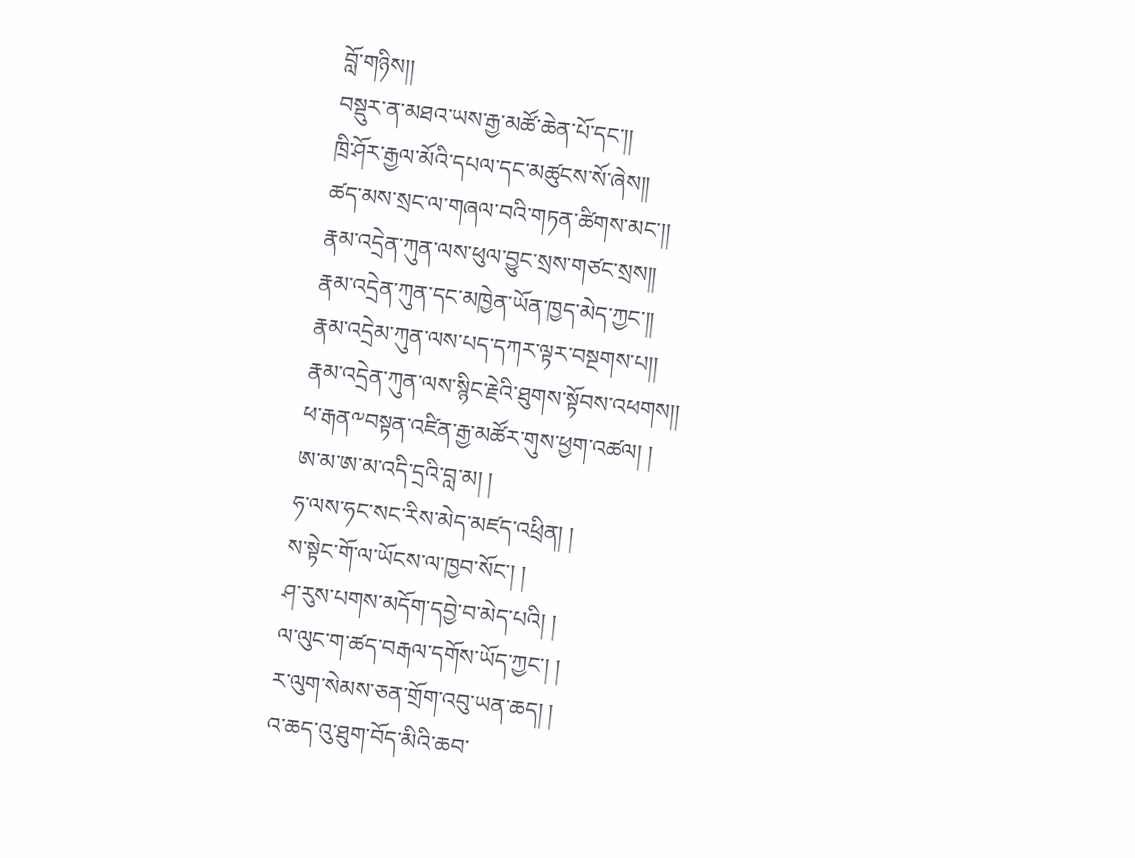བློ་གཉིས།།
བསྡུར་ན་མཐའ་ཡས་རྒྱ་མཚོ་ཆེན་པོ་དང་།།
ཁྲི་ཤོར་རྒྱལ་མོའི་དཔལ་དང་མཚུངས་སོ་ཞེས།།
ཚད་མས་སྲང་ལ་གཞལ་བའི་གཏན་ཚིགས་མང་།།
རྣམ་འདྲེན་ཀུན་ལས་ཕུལ་བྱུང་སྲས་གཙང་སྲས།།
རྣམ་འདྲེན་ཀུན་དང་མཁྱེན་ཡོན་ཁྱད་མེད་ཀྱང་།།
རྣམ་འདྲེམ་ཀུན་ལས་པད་དཀར་ལྟར་བསྔགས་པ།།
རྣམ་འདྲེན་ཀུན་ལས་སྙིང་རྗེའི་ཐུགས་སྟོབས་འཕགས།།
ཕ་རྒན༸བསྟན་འཛིན་རྒྱ་མཚོར་གུས་ཕྱག་འཚལ། །
ཨ་མ་ཨ་མ་འདི་དྲའི་བླ་མ། །
ཧ་ལས་ཧང་སང་རིས་མེད་མཛད་འཕྲིན། །
ས་སྟེང་གོ་ལ་ཡོངས་ལ་ཁྱབ་སོང་། །
ཤ་རུས་པགས་མདོག་དབྱེ་བ་མེད་པའི། །
ལ་ལུང་ག་ཚད་བརྒལ་དགོས་ཡོད་ཀྱང་། །
ར་ལུག་སེམས་ཅན་གྲོག་འབུ་ཡན་ཆད། །
འ་ཆད་འུ་ཐུག་བོད་མིའི་ཆབ་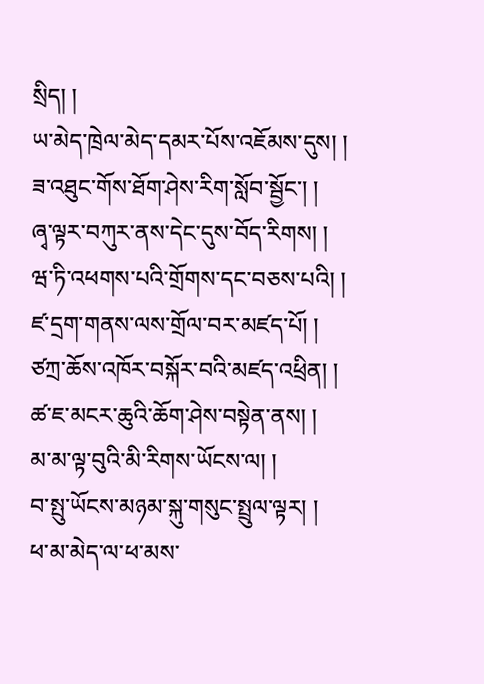སྲིད། །
ཡ་མེད་ཁྲེལ་མེད་དམར་པོས་འཇོམས་དུས། །
ཟ་འཐུང་གོས་ཐོག་ཤེས་རིག་སློབ་སྦྱོང་། །
ཞྭ་ལྟར་བཀུར་ནས་དེང་དུས་བོད་རིགས། །
ཝ་ཏི་འཕགས་པའི་གྲོགས་དང་བཅས་པའི། །
ཛ་དྲག་གནས་ལས་གྲོལ་བར་མཛད་པོ། །
ཙཀྲ་ཆོས་འཁོར་བསྐོར་བའི་མཛད་འཕྲིན། །
ཚ་ཇ་མངར་ཆུའི་ཆོག་ཤེས་བསྟེན་ནས། །
མ་མ་ལྟ་བུའི་མི་རིགས་ཡོངས་ལ། །
བ་སྤུ་ཡོངས་མཉམ་སྐུ་གསུང་སྤྲུལ་ལྟར། །
ཕ་མ་མེད་ལ་ཕ་མས་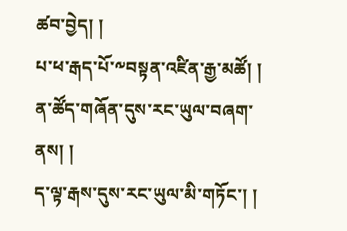ཚབ་བྱེད། །
པ་ཕ་རྒད་པོ་༸བསྟན་འཛིན་རྒྱ་མཚོ། །
ན་ཚོད་གཞོན་དུས་རང་ཡུལ་བཞག་ནས། །
ད་ལྟ་རྒས་དུས་རང་ཡུལ་མི་གཏོང་། །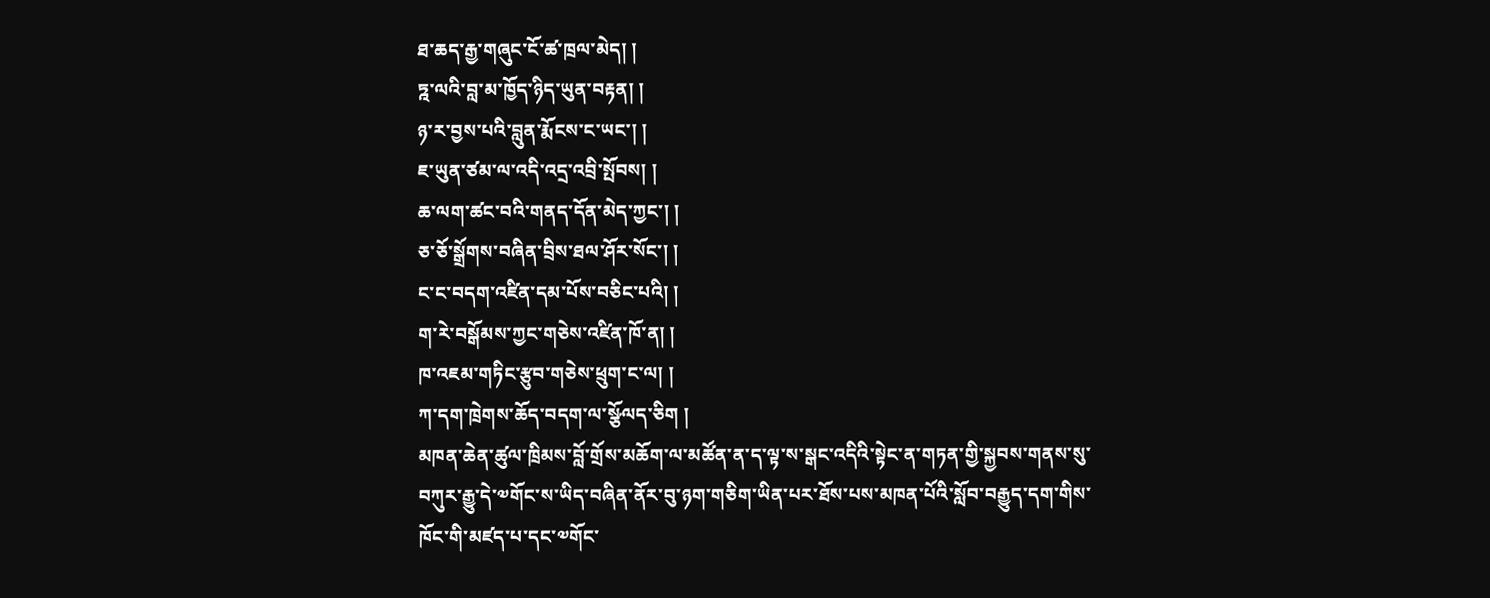ཐ་ཆད་རྒྱ་གཞུང་ངོ་ཚ་ཁྲལ་མེད། །
ཏྰ་ལའི་བླ་མ་ཁྱོད་ཉིད་ཡུན་བརྟན། །
ཉ་ར་བྱས་པའི་བླུན་རྨོངས་ང་ཡང་། །
ཇ་ཡུན་ཙམ་ལ་འདི་འདྲ་འབྲི་སྤོབས། །
ཆ་ལག་ཚང་བའི་གནད་དོན་མེད་ཀྱང་། །
ཅ་ཅོ་སྒྲོགས་བཞིན་བྲིས་ཐལ་ཤོར་སོང་། །
ང་ང་བདག་འཛིན་དམ་པོས་བཅིང་པའི། །
ག་རེ་བསྒོམས་ཀྱང་གཅེས་འཛིན་ཁོ་ན། །
ཁ་འཇམ་གཏིང་རྩུབ་གཅེས་ཕྲུག་ང་ལ། །
ཀ་དག་ཁྲེགས་ཆོད་བདག་ལ་སྩོལད་ཅིག །
མཁན་ཆེན་ཚུལ་ཁྲིམས་བློ་གྲོས་མཆོག་ལ་མཚོན་ན་ད་ལྟ་ས་སྒང་འདིའི་སྟེང་ན་གཏན་གྱི་སྐྱབས་གནས་སུ་བཀུར་རྒྱུ་དེ་༧གོང་ས་ཡིད་བཞིན་ནོར་བུ་ཉག་གཅིག་ཡིན་པར་ཐོས་པས་མཁན་པོའི་སློབ་བརྒྱུད་དག་གིས་ཁོང་གི་མཛད་པ་དང་༧གོང་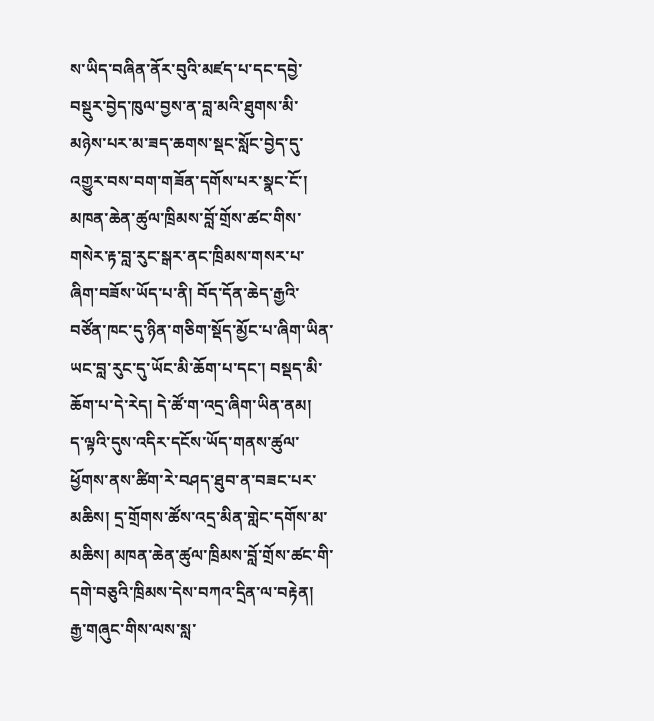ས་ཡིད་བཞིན་ནོར་བུའི་མཛད་པ་དང་དབྱེ་བསྡུར་བྱེད་ཁུལ་བྱས་ན་བླ་མའི་ཐུགས་མི་མཉེས་པར་མ་ཟད་ཆགས་སྡང་སློང་བྱེད་དུ་འགྱུར་བས་བག་གཟོན་དགོས་པར་སྣང་ངོ་།
མཁན་ཆེན་ཚུལ་ཁྲིམས་བློ་གྲོས་ཚང་གིས་གསེར་རྟ་བླ་རུང་སྒར་ནང་ཁྲིམས་གསར་པ་ཞིག་བཟོས་ཡོད་པ་ནི། བོད་དོན་ཆེད་རྒྱའི་བཙོན་ཁང་དུ་ཉིན་གཅིག་སྡོད་མྱོང་པ་ཞིག་ཡིན་ཡང་བླ་རུང་དུ་ཡོང་མི་ཆོག་པ་དང་། བསྡད་མི་ཆོག་པ་དེ་རེད། དེ་ཚོ་ག་འདྲ་ཞིག་ཡིན་ནམ།
ད་ལྟའི་དུས་འདིར་དངོས་ཡོད་གནས་ཚུལ་ཕྱོགས་ནས་ཚིག་རེ་བཤད་ཐུབ་ན་བཟང་པར་མཆིས། དྲ་གྲོགས་ཚོས་འདྲ་མིན་གླེང་དགོས་མ་མཆིས། མཁན་ཆེན་ཚུལ་ཁྲིམས་བློ་གྲོས་ཚང་གི་དགེ་བཅུའི་ཁྲིམས་དེས་བཀའ་དྲིན་ལ་བརྟེན། རྒྱ་གཞུང་གིས་ལས་སླ་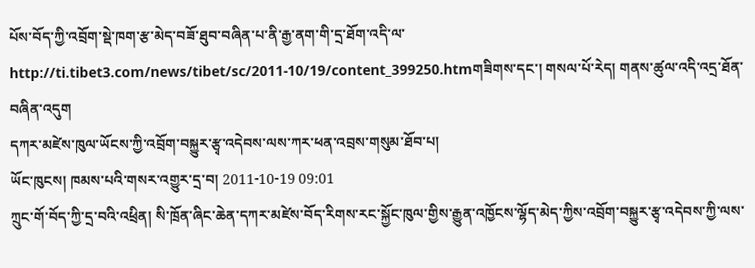པོས་བོད་ཀྱི་འབྲོག་སྡེ་ཁག་རྩ་མེད་བཟོ་ཐུབ་བཞིན་པ་ནི་རྒྱ་ནག་གི་དྲ་ཐོག་འདི་ལ་http://ti.tibet3.com/news/tibet/sc/2011-10/19/content_399250.htmགཟིགས་དང་། གསལ་པོ་རེད། གནས་ཚུལ་འདི་འདྲ་ཐོན་བཞིན་འདུག
དཀར་མཛེས་ཁུལ་ཡོངས་ཀྱི་འབྲོག་བསྐྱུར་རྩྭ་འདེབས་ལས་ཀར་ཕན་འབྲས་གསུམ་ཐོབ་པ།
ཡོང་ཁུངས། ཁམས་པའི་གསར་འགྱུར་དྲ་བ། 2011-10-19 09:01
ཀྲུང་གོ་བོད་ཀྱི་དྲ་བའི་འཕྲིན། སི་ཁྲོན་ཞིང་ཆེན་དཀར་མཛེས་བོད་རིགས་རང་སྐྱོང་ཁུལ་གྱིས་རྒྱུན་འཁྱོངས་ལྷོད་མེད་ཀྱིས་འབྲོག་བསྐྱུར་རྩྭ་འདེབས་ཀྱི་ལས་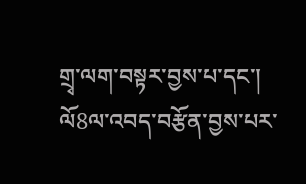གྲྭ་ལག་བསྟར་བྱས་པ་དང་། ལོ8ལ་འབད་བརྩོན་བྱས་པར་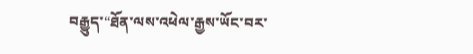བརྒྱུད་“ཐོན་ལས་འཕེལ་རྒྱས་ཡོང་བར་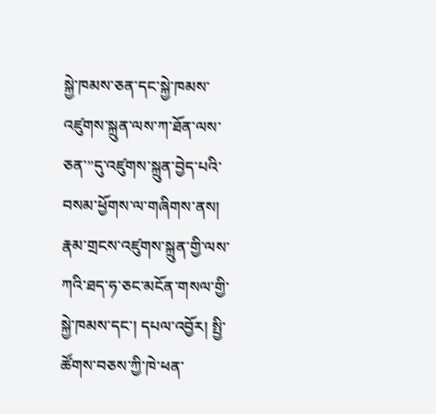སྐྱེ་ཁམས་ཅན་དང་སྐྱེ་ཁམས་འཛུགས་སྐྲུན་ལས་ཀ་ཐོན་ལས་ཅན་”དུ་འཛུགས་སྐྲུན་བྱེད་པའི་བསམ་ཕྱོགས་ལ་གཞིགས་ནས། རྣམ་གྲངས་འཛུགས་སྐྲུན་གྱི་ལས་ཀའི་ཐད་ཧ་ཅང་མངོན་གསལ་གྱི་སྐྱེ་ཁམས་དང་། དཔལ་འབྱོར། སྤྱི་ཚོགས་བཅས་ཀྱི་ཁེ་ཕན་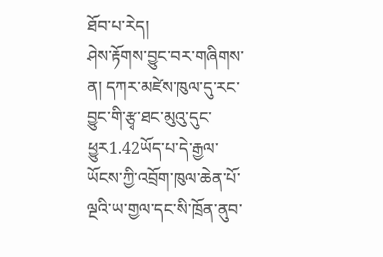ཐོབ་པ་རེད།
ཤེས་རྟོགས་བྱུང་བར་གཞིགས་ན། དཀར་མཛེས་ཁུལ་དུ་རང་བྱུང་གི་རྩྭ་ཐང་མུའུ་དུང་ཕྱུར1.42ཡོད་པ་དེ་རྒྱལ་ཡོངས་ཀྱི་འབྲོག་ཁུལ་ཆེན་པོ་ལྔའི་ཡ་གྱལ་དང་སི་ཁྲོན་ནུབ་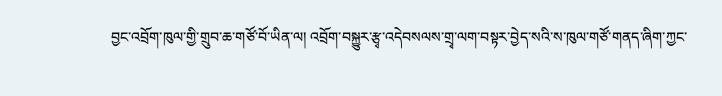བྱང་འབྲོག་ཁུལ་གྱི་གྲུབ་ཆ་གཙོ་བོ་ཡིན་ལ། འབྲོག་བསྐྱུར་རྩྭ་འདེབསལས་གྲྭ་ལག་བསྟར་བྱེད་སའི་ས་ཁུལ་གཙོ་གནད་ཞིག་ཀྱང་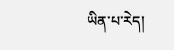ཡིན་པ་རེད།